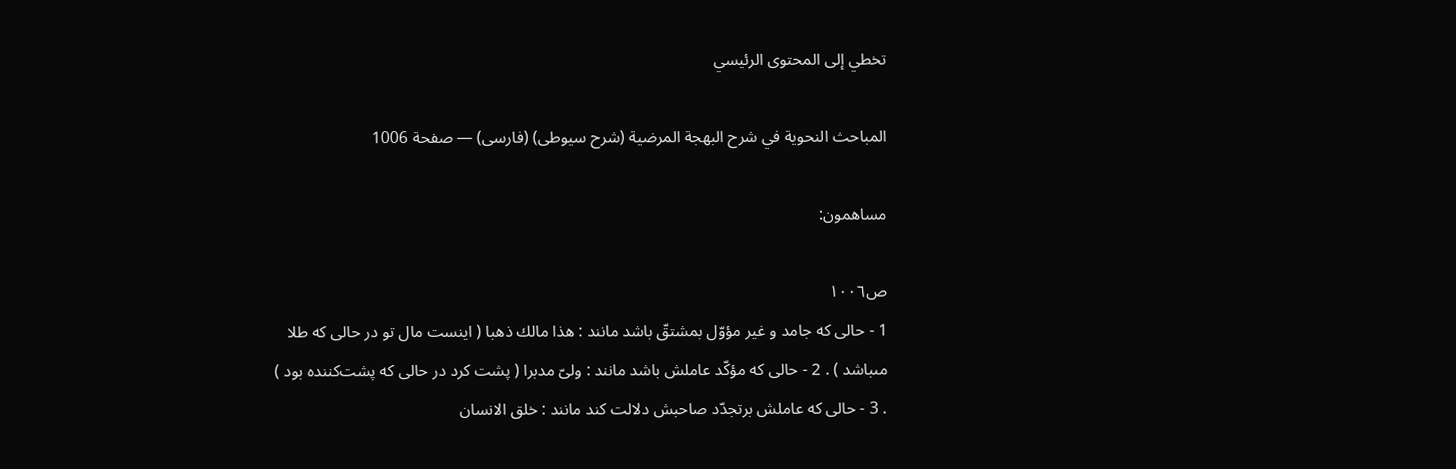تخطي إلى المحتوى الرئيسي

المباحث النحوية في شرح البهجة المرضية (شرح سيوطى) (فارسى) — صفحة 1006

مساهمون:

ص١٠٠٦
1 - حالى كه جامد و غير مؤوّل بمشتقّ باشد مانند : هذا مالك ذهبا ( اينست مال تو در حالى كه طلا مىباشد ) . 2 - حالى كه مؤكّد عاملش باشد مانند : ولىّ مدبرا ( پشت كرد در حالى كه پشت‌كننده بود ) . 3 - حالى كه عاملش برتجدّد صاحبش دلالت كند مانند : خلق الانسان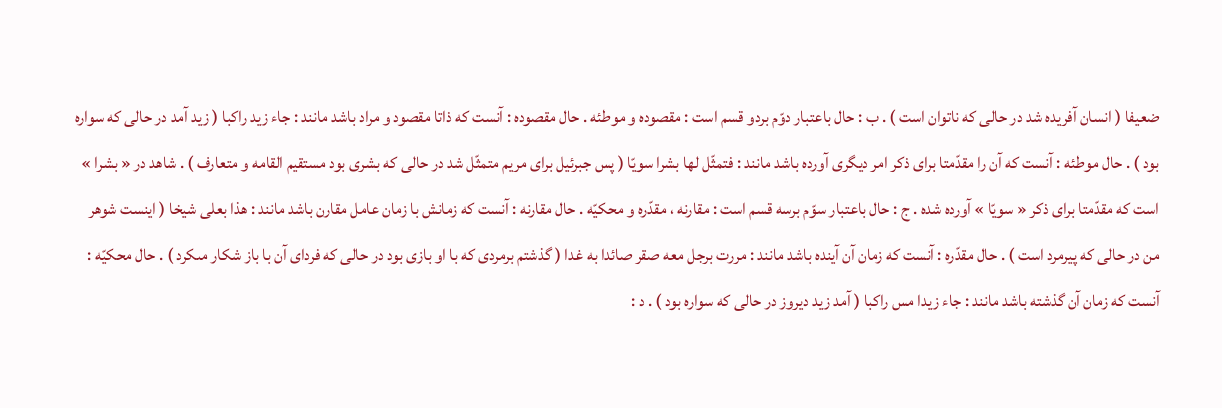ضعيفا ( انسان آفريده شد در حالى كه ناتوان است ) . ب : حال باعتبار دوّم بردو قسم است : مقصوده و موطئه . حال مقصوده : آنست كه ذاتا مقصود و مراد باشد مانند : جاء زيد راكبا ( زيد آمد در حالى كه سواره بود ) . حال موطئه : آنست كه آن را مقدّمتا براى ذكر امر ديگرى آورده باشد مانند : فتمثّل لها بشرا سويّا ( پس جبرئيل براى مريم متمثّل شد در حالى كه بشرى بود مستقيم القامه و متعارف ) . شاهد در « بشرا » است كه مقدّمتا براى ذكر « سويّا » آورده شده . ج : حال باعتبار سوّم برسه قسم است : مقارنه ، مقدّره و محكيّه . حال مقارنه : آنست كه زمانش با زمان عامل مقارن باشد مانند : هذا بعلى شيخا ( اينست شوهر من در حالى كه پيرمرد است ) . حال مقدّره : آنست كه زمان آن آينده باشد مانند : مررت برجل معه صقر صائدا به غدا ( گذشتم برمردى كه با او بازى بود در حالى كه فرداى آن با باز شكار مىكرد ) . حال محكيّه : آنست كه زمان آن گذشته باشد مانند : جاء زيدا مس راكبا ( آمد زيد ديروز در حالى كه سواره بود ) . د :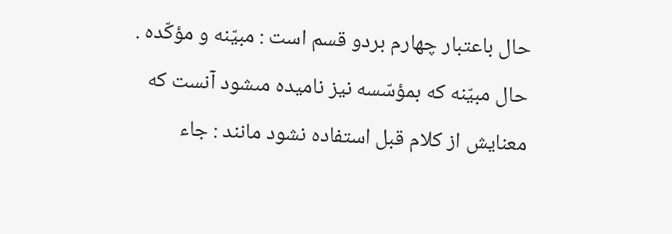حال باعتبار چهارم بردو قسم است : مبيّنه و مؤكّده . حال مبيّنه كه بمؤسّسه نيز ناميده مىشود آنست كه معنايش از كلام قبل استفاده نشود مانند : جاء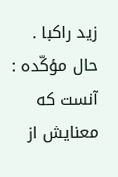زيد راكبا . حال مؤكّده : آنست كه معنايش از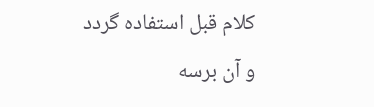كلام قبل استفاده گردد و آن برسه